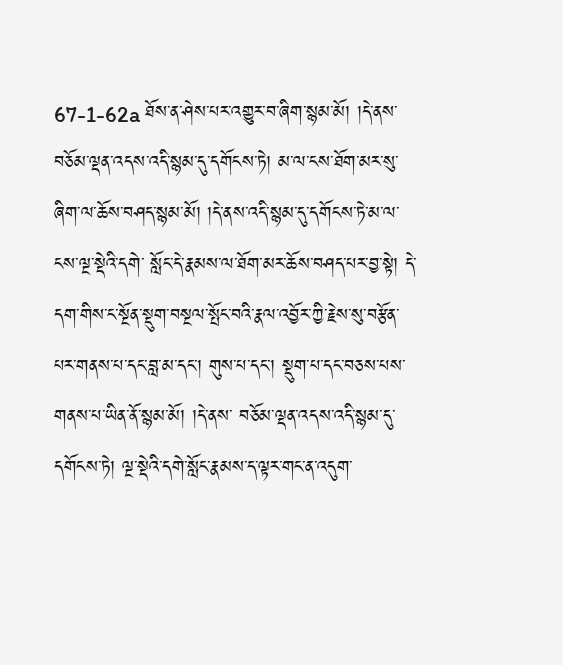67-1-62a ཐོས་ན་ཤེས་པར་འགྱུར་བ་ཞིག་སྙམ་མོ། །དེ་ནས་བཅོམ་ལྡན་འདས་འདི་སྙམ་དུ་དགོངས་ཏེ། མ་ལ་ངས་ཐོག་མར་སུ་ཞིག་ལ་ཆོས་བཤད་སྙམ་མོ། །དེ་ནས་འདི་སྙམ་དུ་དགོངས་ཏེ་མ་ལ་ངས་ལྔ་སྡེའི་དགེ་ སློང་དེ་རྣམས་ལ་ཐོག་མར་ཆོས་བཤད་པར་བྱ་སྟེ། དེ་དག་གིས་ང་སྔོན་སྡུག་བསྔལ་སྤོང་བའི་རྣལ་འབྱོར་ཀྱི་རྗེས་སུ་བརྩོན་པར་གནས་པ་དང་བླ་མ་དང་། གུས་པ་དང་། སྡུག་པ་དང་བཅས་པས་གནས་པ་ཡིན་ནོ་སྙམ་མོ། །དེ་ནས་ བཅོམ་ལྡན་འདས་འདི་སྙམ་དུ་དགོངས་ཏེ། ལྔ་སྡེའི་དགེ་སློང་རྣམས་ད་ལྟར་གང་ན་འདུག་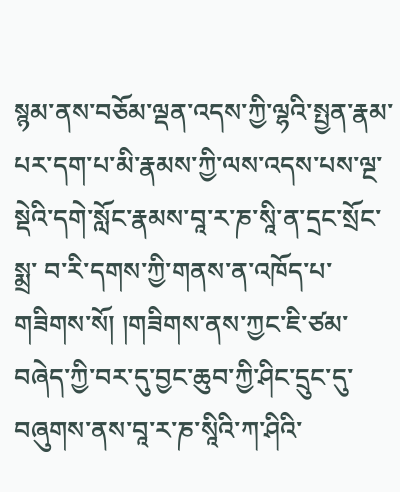སྙམ་ནས་བཅོམ་ལྡན་འདས་ཀྱི་ལྷའི་སྤྱན་རྣམ་པར་དག་པ་མི་རྣམས་ཀྱི་ལས་འདས་པས་ལྔ་སྡེའི་དགེ་སློང་རྣམས་བཱ་ར་ཎ་སཱི་ན་དྲང་སྲོང་སྨྲ་ བ་རི་དགས་ཀྱི་གནས་ན་འཁོད་པ་གཟིགས་སོ། །གཟིགས་ནས་ཀྱང་ཇི་ཙམ་བཞེད་ཀྱི་བར་དུ་བྱང་ཆུབ་ཀྱི་ཤིང་དྲུང་དུ་བཞུགས་ནས་བཱ་ར་ཎ་སཱིའི་ཀ་ཤིའི་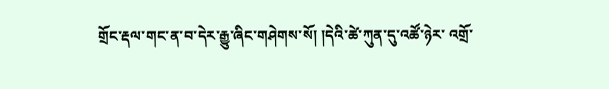གྲོང་རྡལ་གང་ན་བ་དེར་རྒྱུ་ཞིང་གཤེགས་སོ། །དེའི་ཚེ་ཀུན་དུ་འཚོ་ཉེར་ འགྲོ་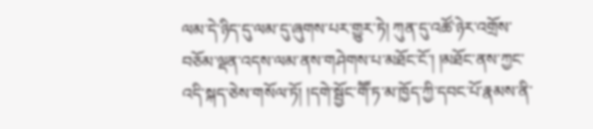ལམ་དེ་ཉིད་དུ་ལམ་དུ་ཞུགས་པར་གྱུར་ཏེ། ཀུན་དུ་འཚོ་ཉེར་འགྲོས་བཅོམ་ལྡན་འདས་ལམ་ནས་གཤེགས་པ་མཐོང་ངོ་། །མཐོང་ནས་ཀྱང་འདི་སྐད་ཅེས་གསོལ་ཏོ། །དགེ་སྦྱོང་གཽ་ཏ་མ་ཁྱོད་ཀྱི་དབང་པོ་རྣམས་ནི་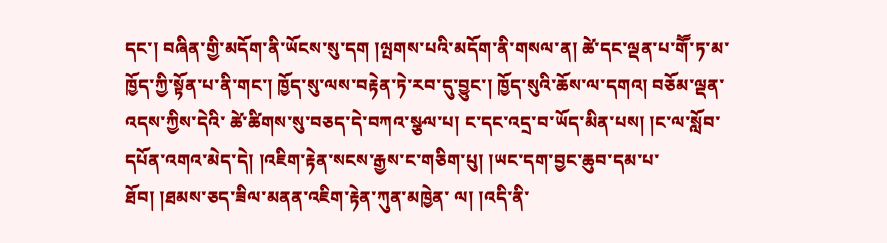དང་། བཞིན་གྱི་མདོག་ནི་ཡོངས་སུ་དག །ལྤགས་པའི་མདོག་ནི་གསལ་ན། ཚེ་དང་ལྡན་པ་གཽ་ཏ་མ་ཁྱོད་ཀྱི་སྟོན་པ་ནི་གང་། ཁྱོད་སུ་ལས་བརྟེན་ཏེ་རབ་དུ་བྱུང་། ཁྱོད་སུའི་ཆོས་ལ་དགའ། བཅོམ་ལྡན་འདས་ཀྱིས་དེའི་ ཚེ་ཚིགས་སུ་བཅད་དེ་བཀའ་སྩལ་པ། ང་དང་འདྲ་བ་ཡོད་མིན་པས། །ང་ལ་སློབ་དཔོན་འགའ་མེད་དེ། །འཇིག་རྟེན་སངས་རྒྱས་ང་གཅིག་པུ། །ཡང་དག་བྱང་ཆུབ་དམ་པ་ཐོབ། །ཐམས་ཅད་ཟིལ་མནན་འཇིག་རྟེན་ཀུན་མཁྱེན་ ལ། །འདི་ནི་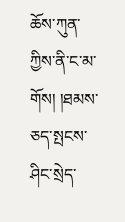ཆོས་ཀུན་ཀྱིས་ནི་ང་མ་གོས། །ཐམས་ཅད་སྤངས་ཤིང་སྲེད་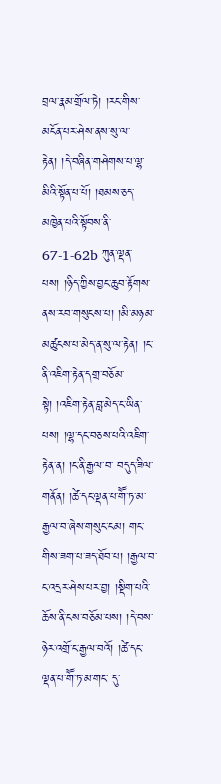བྲལ་རྣམ་གྲོལ་ཏེ། །རང་གིས་མངོན་པར་ཤེས་ནས་སུ་ལ་རྟེན། །དེ་བཞིན་གཤེགས་པ་ལྷ་མིའི་སྟོན་པ་པོ། །ཐམས་ཅད་མཁྱེན་པའི་སྟོབས་ནི་ 67-1-62b ཀུན་ལྡན་པས། །ཉིད་ཀྱིས་བྱང་ཆུབ་རྟོགས་ནས་རབ་གསུངས་པ། །མི་མཉམ་མཚུངས་པ་མེད་ན་སུ་ལ་རྟེན། །ང་ནི་འཇིག་རྟེན་དགྲ་བཅོམ་སྟེ། །འཇིག་རྟེན་བླ་མེད་ང་ཡིན་པས། །ལྷ་དང་བཅས་པའི་འཇིག་རྟེན་ན། །ང་ནི་རྒྱལ་བ་ བདུད་ཟིལ་གནོན། །ཚེ་དང་ལྡན་པ་གཽ་ཏ་མ་རྒྱལ་བ་ཞེས་གསུང་ངམ། གང་གིས་ཟག་པ་ཟད་ཐོབ་པ། །རྒྱལ་བ་ང་འདྲར་ཤེས་པར་བྱ། །སྡིག་པའི་ཆོས་ནི་ངས་བཅོམ་པས། །དེ་བས་ཉེར་འགྲོ་ང་རྒྱལ་བའོ། །ཚེ་དང་ལྡན་པ་གཽ་ཏ་མ་གང་ དུ་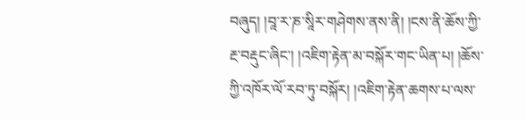བཞུད། །བཱ་ར་ཎ་སཱིར་གཤེགས་ནས་ནི། །ངས་ནི་ཆོས་ཀྱི་རྔ་བརྡུང་ཞིང་། །འཇིག་རྟེན་མ་བསྐོར་གང་ཡིན་པ། །ཆོས་ཀྱི་འཁོར་ལོ་རབ་ཏུ་བསྐོར། །འཇིག་རྟེན་ཆགས་པ་ལས་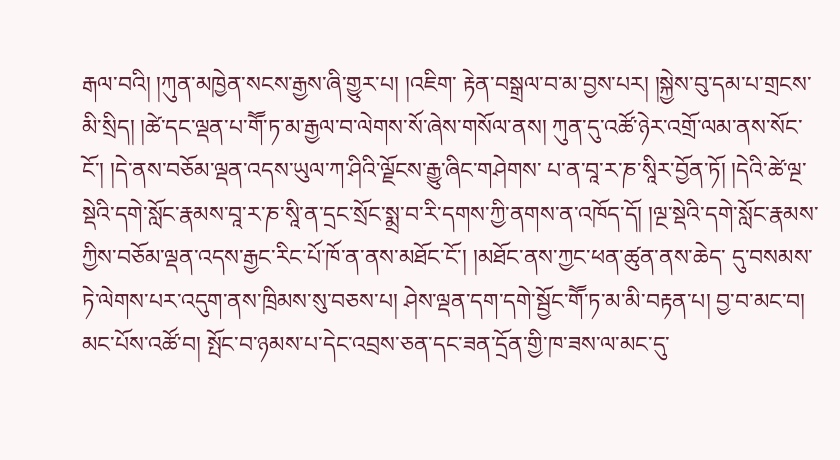རྒལ་བའི། །ཀུན་མཁྱེན་སངས་རྒྱས་ཞི་གྱུར་པ། །འཇིག་ རྟེན་བསྒྲལ་བ་མ་བྱས་པར། །སྐྱེས་བུ་དམ་པ་གྲངས་མི་སྲིད། །ཚེ་དང་ལྡན་པ་གཽ་ཏ་མ་རྒྱལ་བ་ལེགས་སོ་ཞེས་གསོལ་ནས། ཀུན་དུ་འཚོ་ཉེར་འགྲོ་ལམ་ནས་སོང་ངོ་། །དེ་ནས་བཅོམ་ལྡན་འདས་ཡུལ་ཀ་ཤིའི་ལྗོངས་རྒྱུ་ཞིང་གཤེགས་ པ་ན་བཱ་ར་ཎ་སཱིར་བྱོན་ཏོ། །དེའི་ཚེ་ལྔ་སྡེའི་དགེ་སློང་རྣམས་བཱ་ར་ཎ་སཱི་ན་དྲང་སྲོང་སྨྲ་བ་རི་དགས་ཀྱི་ནགས་ན་འཁོད་དོ། །ལྔ་སྡེའི་དགེ་སློང་རྣམས་ཀྱིས་བཅོམ་ལྡན་འདས་རྒྱང་རིང་པོ་ཁོ་ན་ནས་མཐོང་ངོ་། །མཐོང་ནས་ཀྱང་ཕན་ཚུན་ནས་ཆེད་ དུ་བསམས་ཏེ་ལེགས་པར་འདུག་ནས་ཁྲིམས་སུ་བཅས་པ། ཤེས་ལྡན་དག་དགེ་སྦྱོང་གཽ་ཏ་མ་མི་བརྟན་པ། བྱ་བ་མང་བ། མང་པོས་འཚོ་བ། སྤོང་བ་ཉམས་པ་དེང་འབྲས་ཅན་དང་ཟན་དྲོན་གྱི་ཁ་ཟས་ལ་མང་དུ་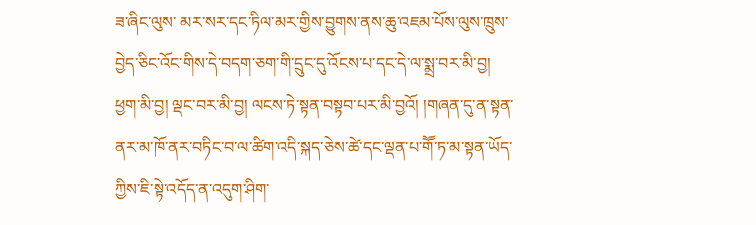ཟ་ཞིང་ལུས་ མར་སར་དང་ཏིལ་མར་གྱིས་བྱུགས་ནས་ཆུ་འཇམ་པོས་ལུས་ཁྲུས་བྱེད་ཅིང་འོང་གིས་དེ་བདག་ཅག་གི་དྲུང་དུ་འོངས་པ་དང་དེ་ལ་སྨྲ་བར་མི་བྱ། ཕྱག་མི་བྱ། ལྡང་བར་མི་བྱ། ལངས་ཏེ་སྟན་བསྟབ་པར་མི་བྱའོ། །གཞན་དུ་ན་སྟན་ ནར་མ་ཁོ་ནར་བཏིང་བ་ལ་ཚིག་འདི་སྐད་ཅེས་ཚེ་དང་ལྡན་པ་གཽ་ཏ་མ་སྟན་ཡོད་ཀྱིས་ཇི་སྟེ་འདོད་ན་འདུག་ཤིག་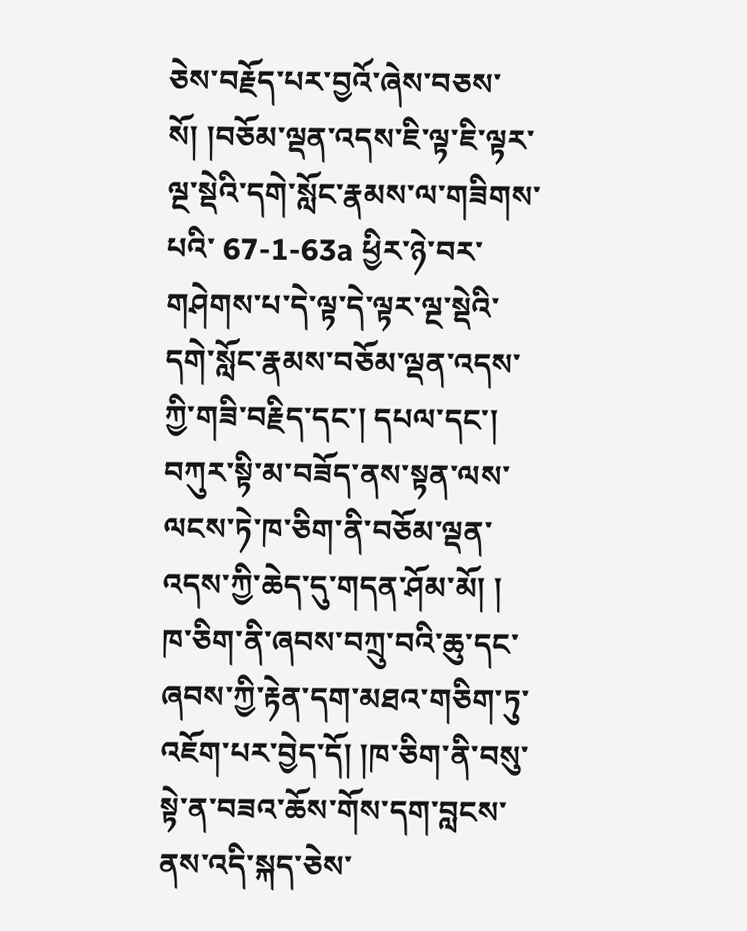ཅེས་བརྗོད་པར་བྱའོ་ཞེས་བཅས་སོ། །བཅོམ་ལྡན་འདས་ཇི་ལྟ་ཇི་ལྟར་ལྔ་སྡེའི་དགེ་སློང་རྣམས་ལ་གཟིགས་པའི་ 67-1-63a ཕྱིར་ཉེ་བར་གཤེགས་པ་དེ་ལྟ་དེ་ལྟར་ལྔ་སྡེའི་དགེ་སློང་རྣམས་བཅོམ་ལྡན་འདས་ཀྱི་གཟི་བརྗིད་དང་། དཔལ་དང་། བཀུར་སྟི་མ་བཟོད་ནས་སྟན་ལས་ལངས་ཏེ་ཁ་ཅིག་ནི་བཅོམ་ལྡན་འདས་ཀྱི་ཆེད་དུ་གདན་ཤོམ་མོ། ། ཁ་ཅིག་ནི་ཞབས་བཀྲུ་བའི་ཆུ་དང་ཞབས་ཀྱི་རྟེན་དག་མཐའ་གཅིག་ཏུ་འཇོག་པར་བྱེད་དོ། །ཁ་ཅིག་ནི་བསུ་སྟེ་ན་བཟའ་ཆོས་གོས་དག་བླངས་ནས་འདི་སྐད་ཅེས་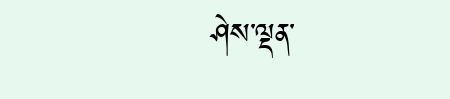ཤེས་ལྡན་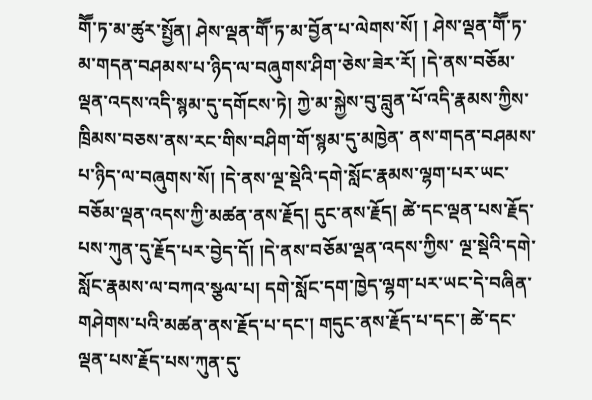གཽ་ཏ་མ་ཚུར་སྤྱོན། ཤེས་ལྡན་གཽ་ཏ་མ་བྱོན་པ་ལེགས་སོ། ། ཤེས་ལྡན་གཽ་ཏ་མ་གདན་བཤམས་པ་ཉིད་ལ་བཞུགས་ཤིག་ཅེས་ཟེར་རོ། །དེ་ནས་བཅོམ་ལྡན་འདས་འདི་སྙམ་དུ་དགོངས་ཏེ། ཀྱེ་མ་སྐྱེས་བུ་བླུན་པོ་འདི་རྣམས་ཀྱིས་ཁྲིམས་བཅས་ནས་རང་གིས་བཤིག་གོ་སྙམ་དུ་མཁྱེན་ ནས་གདན་བཤམས་པ་ཉིད་ལ་བཞུགས་སོ། །དེ་ནས་ལྔ་སྡེའི་དགེ་སློང་རྣམས་ལྷག་པར་ཡང་བཅོམ་ལྡན་འདས་ཀྱི་མཚན་ནས་རྗོད། དུང་ནས་རྗོད། ཚེ་དང་ལྡན་པས་རྗོད་པས་ཀུན་དུ་རྗོད་པར་བྱེད་དོ། །དེ་ནས་བཅོམ་ལྡན་འདས་ཀྱིས་ ལྔ་སྡེའི་དགེ་སློང་རྣམས་ལ་བཀའ་སྩལ་པ། དགེ་སློང་དག་ཁྱེད་ལྷག་པར་ཡང་དེ་བཞིན་གཤེགས་པའི་མཚན་ནས་རྗོད་པ་དང་། གདུང་ནས་རྗོད་པ་དང་། ཚེ་དང་ལྡན་པས་རྗོད་པས་ཀུན་དུ་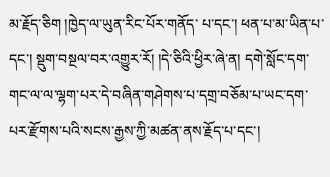མ་རྗོད་ཅིག །ཁྱེད་ལ་ཡུན་རིང་པོར་གནོད་ པ་དང་། ཕན་པ་མ་ཡིན་པ་དང་། སྡུག་བསྔལ་བར་འགྱུར་རོ། །དེ་ཅིའི་ཕྱིར་ཞེ་ན། དགེ་སློང་དག་གང་ལ་ལ་ལྷག་པར་དེ་བཞིན་གཤེགས་པ་དགྲ་བཅོམ་པ་ཡང་དག་པར་རྫོགས་པའི་སངས་རྒྱས་ཀྱི་མཚན་ནས་རྗོད་པ་དང་།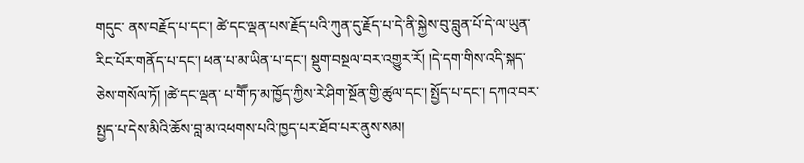གདུང་ ནས་བརྗོད་པ་དང་། ཚེ་དང་ལྡན་པས་རྗོད་པའི་ཀུན་དུ་རྗོད་པ་དེ་ནི་སྐྱེས་བུ་བླུན་པོ་དེ་ལ་ཡུན་རིང་པོར་གནོད་པ་དང་། ཕན་པ་མ་ཡིན་པ་དང་། སྡུག་བསྔལ་བར་འགྱུར་རོ། །དེ་དག་གིས་འདི་སྐད་ཅེས་གསོལ་ཏོ། །ཚེ་དང་ལྡན་ པ་གཽ་ཏ་མ་ཁྱོད་ཀྱིས་རེ་ཤིག་སྔོན་གྱི་ཚུལ་དང་། སྤྱོད་པ་དང་། དཀའ་བར་སྤྱད་པ་དེས་མིའི་ཆོས་བླ་མ་འཕགས་པའི་ཁྱད་པར་ཐོབ་པར་ནུས་སམ།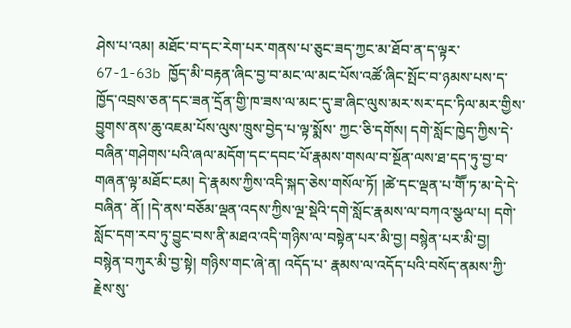ཤེས་པ་འམ། མཐོང་བ་དང་རེག་པར་གནས་པ་ཅུང་ཟད་ཀྱང་མ་ཐོབ་ན་ད་ལྟར་ 67-1-63b ཁྱོད་མི་བརྟན་ཞིང་བྱ་བ་མང་ལ་མང་པོས་འཚོ་ཞིང་སྤོང་བ་ཉམས་པས་ད་ཁྱོད་འབྲས་ཅན་དང་ཟན་དྲོན་གྱི་ཁ་ཟས་ལ་མང་དུ་ཟ་ཞིང་ལུས་མར་སར་དང་ཏིལ་མར་གྱིས་བྱུགས་ནས་ཆུ་འཇམ་པོས་ལུས་ཁྲུས་བྱེད་པ་ལྟ་སྨོས་ ཀྱང་ཅི་དགོས། དགེ་སློང་ཁྱེད་ཀྱིས་དེ་བཞིན་གཤེགས་པའི་ཞལ་མདོག་དང་དབང་པོ་རྣམས་གསལ་བ་སྔོན་ལས་ཐ་དད་ཏུ་བྱ་བ་གཞན་ལྟ་མཐོང་ངམ། དེ་རྣམས་ཀྱིས་འདི་སྐད་ཅེས་གསོལ་ཏོ། །ཚེ་དང་ལྡན་པ་གཽ་ཏ་མ་དེ་དེ་བཞིན་ ནོ། །དེ་ནས་བཅོམ་ལྡན་འདས་ཀྱིས་ལྔ་སྡེའི་དགེ་སློང་རྣམས་ལ་བཀའ་སྩལ་པ། དགེ་སློང་དག་རབ་ཏུ་བྱུང་བས་ནི་མཐའ་འདི་གཉིས་ལ་བསྟེན་པར་མི་བྱ། བསྙེན་པར་མི་བྱ། བསྙེན་བཀུར་མི་བྱ་སྟེ། གཉིས་གང་ཞེ་ན། འདོད་པ་ རྣམས་ལ་འདོད་པའི་བསོད་ནམས་ཀྱི་རྗེས་སུ་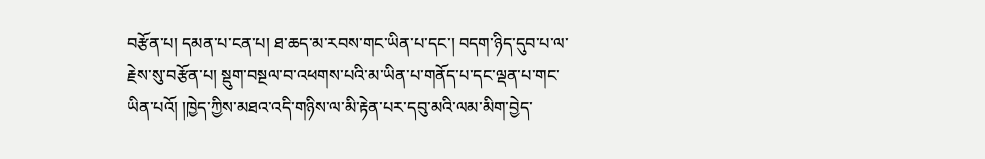བརྩོན་པ། དམན་པ་ངན་པ། ཐ་ཆད་མ་རབས་གང་ཡིན་པ་དང་། བདག་ཉིད་དུབ་པ་ལ་རྗེས་སུ་བརྩོན་པ། སྡུག་བསྔལ་བ་འཕགས་པའི་མ་ཡིན་པ་གནོད་པ་དང་ལྡན་པ་གང་ ཡིན་པའོ། །ཁྱེད་ཀྱིས་མཐའ་འདི་གཉིས་ལ་མི་རྟེན་པར་དབུ་མའི་ལམ་མིག་བྱེད་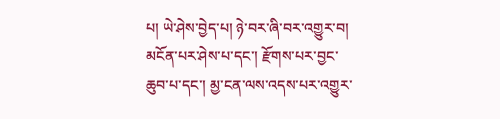པ། ཡེ་ཤེས་བྱེད་པ། ཉེ་བར་ཞི་བར་འགྱུར་བ། མངོན་པར་ཤེས་པ་དང་། རྫོགས་པར་བྱང་ཆུབ་པ་དང་། མྱ་ངན་ལས་འདས་པར་འགྱུར་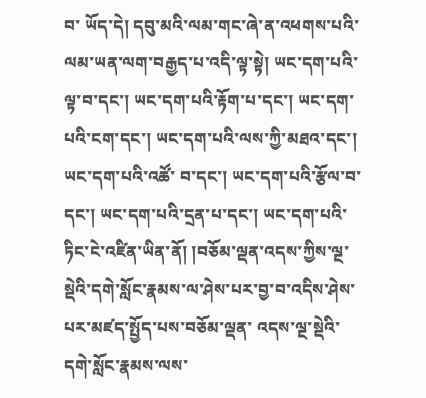བ་ ཡོད་དེ། དབུ་མའི་ལམ་གང་ཞེ་ན་འཕགས་པའི་ལམ་ཡན་ལག་བརྒྱད་པ་འདི་ལྟ་སྟེ། ཡང་དག་པའི་ལྟ་བ་དང་། ཡང་དག་པའི་རྟོག་པ་དང་། ཡང་དག་པའི་ངག་དང་། ཡང་དག་པའི་ལས་ཀྱི་མཐའ་དང་། ཡང་དག་པའི་འཚོ་ བ་དང་། ཡང་དག་པའི་རྩོལ་བ་དང་། ཡང་དག་པའི་དྲན་པ་དང་། ཡང་དག་པའི་ཏིང་ངེ་འཛིན་ཡིན་ནོ། །བཅོམ་ལྡན་འདས་ཀྱིས་ལྔ་སྡེའི་དགེ་སློང་རྣམས་ལ་ཤེས་པར་བྱ་བ་འདིས་ཤེས་པར་མཛད་སྤྱོད་པས་བཅོམ་ལྡན་ འདས་ལྔ་སྡེའི་དགེ་སློང་རྣམས་ལས་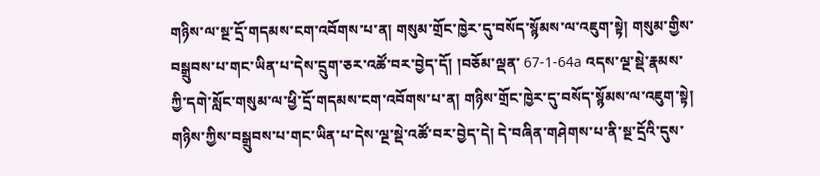གཉིས་ལ་སྔ་དྲོ་གདམས་ངག་འབོགས་པ་ན། གསུམ་གྲོང་ཁྱེར་དུ་བསོད་སྙོམས་ལ་འཇུག་སྟེ། གསུམ་གྱིས་བསྒྲུབས་པ་གང་ཡིན་པ་དེས་དྲུག་ཅར་འཚོ་བར་བྱེད་དོ། །བཅོམ་ལྡན་ 67-1-64a འདས་ལྔ་སྡེ་རྣམས་ཀྱི་དགེ་སློང་གསུམ་ལ་ཕྱི་དྲོ་གདམས་ངག་འབོགས་པ་ན། གཉིས་གྲོང་ཁྱེར་དུ་བསོད་སྙོམས་ལ་འཇུག་སྟེ། གཉིས་ཀྱིས་བསྒྲུབས་པ་གང་ཡིན་པ་དེས་ལྔ་སྡེ་འཚོ་བར་བྱེད་དེ། དེ་བཞིན་གཤེགས་པ་ནི་སྔ་དྲོའི་དུས་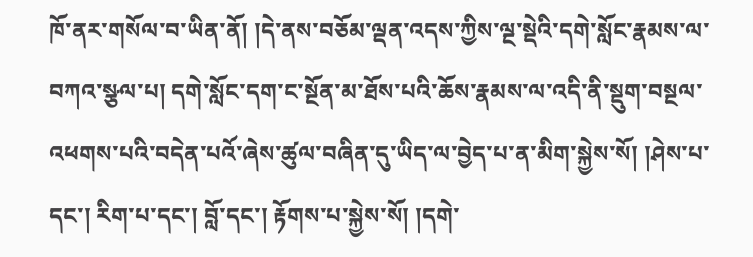ཁོ་ནར་གསོལ་བ་ཡིན་ནོ། །དེ་ནས་བཅོམ་ལྡན་འདས་ཀྱིས་ལྔ་སྡེའི་དགེ་སློང་རྣམས་ལ་བཀའ་སྩལ་པ། དགེ་སློང་དག་ང་སྔོན་མ་ཐོས་པའི་ཆོས་རྣམས་ལ་འདི་ནི་སྡུག་བསྔལ་ འཕགས་པའི་བདེན་པའོ་ཞེས་ཚུལ་བཞིན་དུ་ཡིད་ལ་བྱེད་པ་ན་མིག་སྐྱེས་སོ། །ཤེས་པ་དང་། རིག་པ་དང་། བློ་དང་། རྟོགས་པ་སྐྱེས་སོ། །དགེ་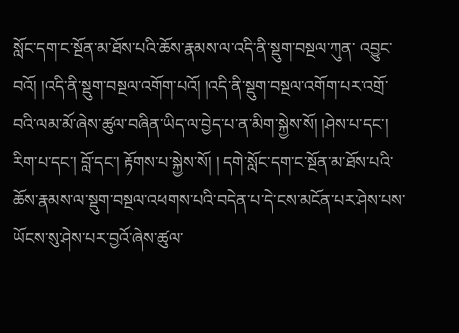སློང་དག་ང་སྔོན་མ་ཐོས་པའི་ཆོས་རྣམས་ལ་འདི་ནི་སྡུག་བསྔལ་ཀུན་ འབྱུང་བའོ། །འདི་ནི་སྡུག་བསྔལ་འགོག་པའོ། །འདི་ནི་སྡུག་བསྔལ་འགོག་པར་འགྲོ་བའི་ལམ་མོ་ཞེས་ཚུལ་བཞིན་ཡིད་ལ་བྱེད་པ་ན་མིག་སྐྱེས་སོ། །ཤེས་པ་དང་། རིག་པ་དང་། བློ་དང་། རྟོགས་པ་སྐྱེས་སོ། ། དགེ་སློང་དག་ང་སྔོན་མ་ཐོས་པའི་ཆོས་རྣམས་ལ་སྡུག་བསྔལ་འཕགས་པའི་བདེན་པ་དེ་ངས་མངོན་པར་ཤེས་པས་ཡོངས་སུ་ཤེས་པར་བྱའོ་ཞེས་ཚུལ་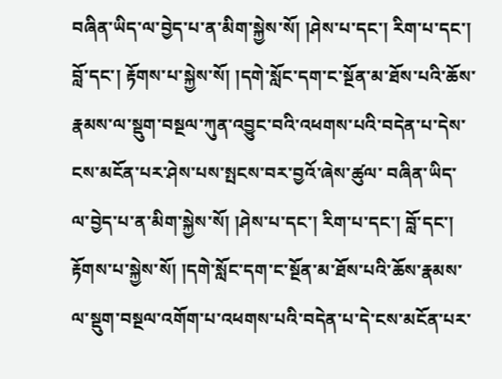བཞིན་ཡིད་ལ་བྱེད་པ་ན་མིག་སྐྱེས་སོ། །ཤེས་པ་དང་། རིག་པ་དང་། བློ་དང་། རྟོགས་པ་སྐྱེས་སོ། །དགེ་སློང་དག་ང་སྔོན་མ་ཐོས་པའི་ཆོས་རྣམས་ལ་སྡུག་བསྔལ་ཀུན་འབྱུང་བའི་འཕགས་པའི་བདེན་པ་དེས་ངས་མངོན་པར་ཤེས་པས་སྤངས་བར་བྱའོ་ཞེས་ཚུལ་ བཞིན་ཡིད་ལ་བྱེད་པ་ན་མིག་སྐྱེས་སོ། །ཤེས་པ་དང་། རིག་པ་དང་། བློ་དང་། རྟོགས་པ་སྐྱེས་སོ། །དགེ་སློང་དག་ང་སྔོན་མ་ཐོས་པའི་ཆོས་རྣམས་ལ་སྡུག་བསྔལ་འགོག་པ་འཕགས་པའི་བདེན་པ་དེ་ངས་མངོན་པར་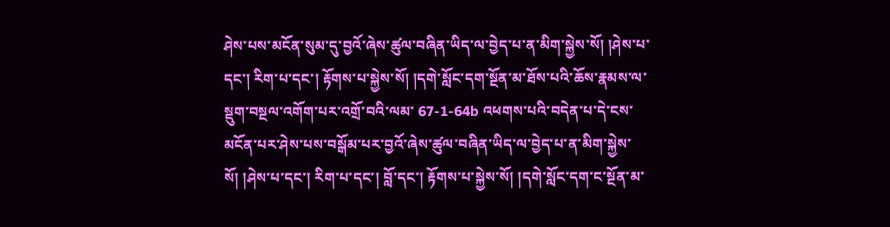ཤེས་པས་མངོན་སུམ་དུ་བྱའོ་ཞེས་ཚུལ་བཞིན་ཡིད་ལ་བྱེད་པ་ན་མིག་སྐྱེས་སོ། །ཤེས་པ་དང་། རིག་པ་དང་། རྟོགས་པ་སྐྱེས་སོ། །དགེ་སློང་དག་སྔོན་མ་ཐོས་པའི་ཆོས་རྣམས་ལ་སྡུག་བསྔལ་འགོག་པར་འགྲོ་བའི་ལམ་ 67-1-64b འཕགས་པའི་བདེན་པ་དེ་ངས་མངོན་པར་ཤེས་པས་བསྒོམ་པར་བྱའོ་ཞེས་ཚུལ་བཞིན་ཡིད་ལ་བྱེད་པ་ན་མིག་སྐྱེས་སོ། །ཤེས་པ་དང་། རིག་པ་དང་། བློ་དང་། རྟོགས་པ་སྐྱེས་སོ། །དགེ་སློང་དག་ང་སྔོན་མ་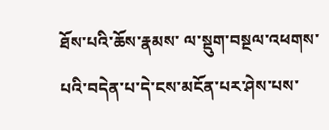ཐོས་པའི་ཆོས་རྣམས་ ལ་སྡུག་བསྔལ་འཕགས་པའི་བདེན་པ་དེ་ངས་མངོན་པར་ཤེས་པས་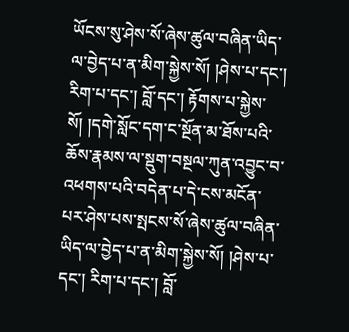ཡོངས་སུ་ཤེས་སོ་ཞེས་ཚུལ་བཞིན་ཡིད་ལ་བྱེད་པ་ན་མིག་སྐྱེས་སོ། །ཤེས་པ་དང་། རིག་པ་དང་། བློ་དང་། རྟོགས་པ་སྐྱེས་སོ། །དགེ་སློང་དག་ང་སྔོན་མ་ཐོས་པའི་ ཆོས་རྣམས་ལ་སྡུག་བསྔལ་ཀུན་འབྱུང་བ་འཕགས་པའི་བདེན་པ་དེ་ངས་མངོན་པར་ཤེས་པས་སྤངས་སོ་ཞེས་ཚུལ་བཞིན་ཡིད་ལ་བྱེད་པ་ན་མིག་སྐྱེས་སོ། །ཤེས་པ་དང་། རིག་པ་དང་། བློ་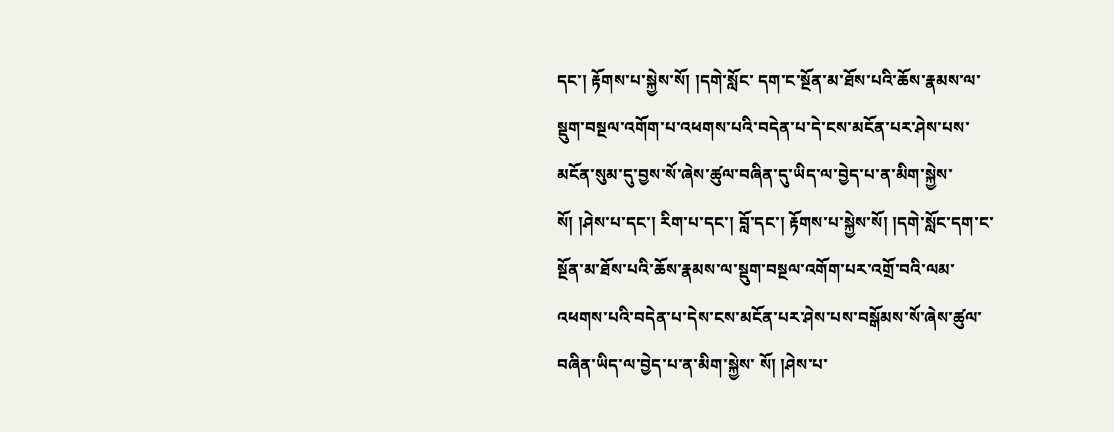དང་། རྟོགས་པ་སྐྱེས་སོ། །དགེ་སློང་ དག་ང་སྔོན་མ་ཐོས་པའི་ཆོས་རྣམས་ལ་སྡུག་བསྔལ་འགོག་པ་འཕགས་པའི་བདེན་པ་དེ་ངས་མངོན་པར་ཤེས་པས་མངོན་སུམ་དུ་བྱས་སོ་ཞེས་ཚུལ་བཞིན་དུ་ཡིད་ལ་བྱེད་པ་ན་མིག་སྐྱེས་སོ། །ཤེས་པ་དང་། རིག་པ་དང་། བློ་དང་། རྟོགས་པ་སྐྱེས་སོ། །དགེ་སློང་དག་ང་སྔོན་མ་ཐོས་པའི་ཆོས་རྣམས་ལ་སྡུག་བསྔལ་འགོག་པར་འགྲོ་བའི་ལམ་འཕགས་པའི་བདེན་པ་དེས་ངས་མངོན་པར་ཤེས་པས་བསྒོམས་སོ་ཞེས་ཚུལ་བཞིན་ཡིད་ལ་བྱེད་པ་ན་མིག་སྐྱེས་ སོ། །ཤེས་པ་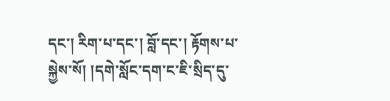དང་། རིག་པ་དང་། བློ་དང་། རྟོགས་པ་སྐྱེས་སོ། །དགེ་སློང་དག་ང་ཇི་སྲིད་དུ་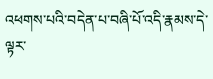འཕགས་པའི་བདེན་པ་བཞི་པོ་འདི་རྣམས་དེ་ལྟར་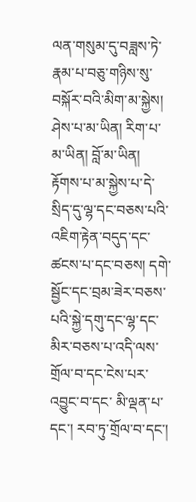ལན་གསུམ་དུ་བཟླས་ཏེ་རྣམ་པ་བཅུ་གཉིས་སུ་བསྐོར་བའི་མིག་མ་སྐྱེས། ཤེས་པ་མ་ཡིན། རིག་པ་མ་ཡིན། བློ་མ་ཡིན། རྟོགས་པ་མ་སྐྱེས་པ་དེ་སྲིད་དུ་ལྷ་དང་བཅས་པའི་འཇིག་རྟེན་བདུད་དང་ཚངས་པ་དང་བཅས། དགེ་སྦྱོང་དང་བྲམ་ཟེར་བཅས་པའི་སྐྱེ་དགུ་དང་ལྷ་དང་མིར་བཅས་པ་འདི་ལས་གྲོལ་བ་དང་ངེས་པར་འབྱུང་བ་དང་ མི་ལྡན་པ་དང་། རབ་ཏུ་གྲོལ་བ་དང་།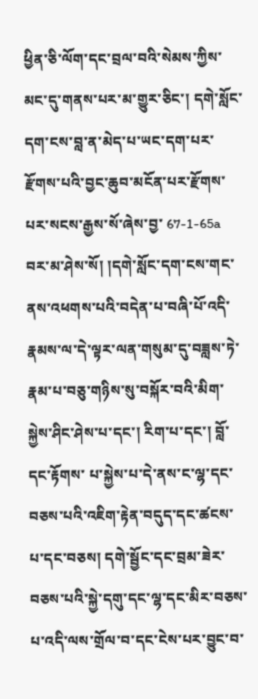ཕྱིན་ཅི་ལོག་དང་བྲལ་བའི་སེམས་ཀྱིས་མང་དུ་གནས་པར་མ་གྱུར་ཅིང་། དགེ་སློང་དག་ངས་བླ་ན་མེད་པ་ཡང་དག་པར་རྫོགས་པའི་བྱང་ཆུབ་མངོན་པར་རྫོགས་པར་སངས་རྒྱས་སོ་ཞེས་བྱ་ 67-1-65a བར་མ་ཤེས་སོ། །དགེ་སློང་དག་ངས་གང་ནས་འཕགས་པའི་བདེན་པ་བཞི་པོ་འདི་རྣམས་ལ་དེ་ལྟར་ལན་གསུམ་དུ་བཟླས་ཏེ་རྣམ་པ་བཅུ་གཉིས་སུ་བསྐོར་བའི་མིག་སྐྱེས་ཤིང་ཤེས་པ་དང་། རིག་པ་དང་། བློ་དང་རྟོགས་ པ་སྐྱེས་པ་དེ་ནས་ང་ལྷ་དང་བཅས་པའི་འཇིག་རྟེན་བདུད་དང་ཚངས་པ་དང་བཅས། དགེ་སྦྱོང་དང་བྲམ་ཟེར་བཅས་པའི་སྐྱེ་དགུ་དང་ལྷ་དང་མིར་བཅས་པ་འདི་ལས་གྲོལ་བ་དང་ངེས་པར་བྱུང་བ་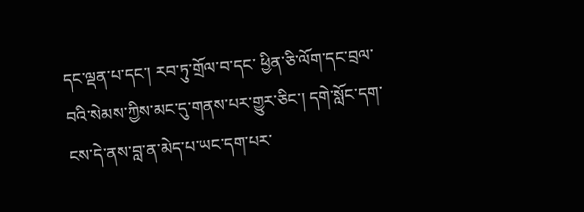དང་ལྡན་པ་དང་། རབ་ཏུ་གྲོལ་བ་དང་ ཕྱིན་ཅི་ལོག་དང་བྲལ་བའི་སེམས་ཀྱིས་མང་དུ་གནས་པར་གྱུར་ཅིང་། དགེ་སློང་དག་ངས་དེ་ནས་བླ་ན་མེད་པ་ཡང་དག་པར་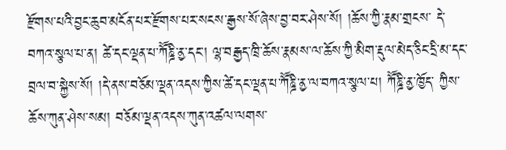རྫོགས་པའི་བྱང་ཆུབ་མངོན་པར་རྫོགས་པར་སངས་རྒྱས་སོ་ཞེས་བྱ་བར་ཤེས་སོ། །ཆོས་ཀྱི་རྣམ་གྲངས་ དེ་བཀའ་སྩལ་པ་ན། ཚེ་དང་ལྡན་པ་ཀཽཎྜི་ནྱ་དང་། ལྷ་བརྒྱད་ཁྲི་ཆོས་རྣམས་ལ་ཆོས་ཀྱི་མིག་རྡུལ་མེད་ཅིང་དྲི་མ་དང་བྲལ་བ་སྐྱེས་སོ། །དེ་ནས་བཅོམ་ལྡན་འདས་ཀྱིས་ཚེ་དང་ལྡན་པ་ཀཽཎྜི་ནྱ་ལ་བཀའ་སྩལ་པ། ཀཽཎྜི་ནྱ་ཁྱོད་ ཀྱིས་ཆོས་ཀུན་ཤེས་སམ། བཅོམ་ལྡན་འདས་ཀུན་འཚལ་ལགས་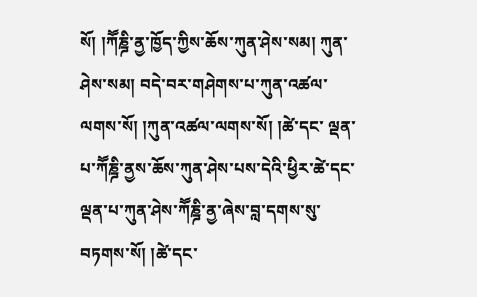སོ། །ཀཽཎྜི་ནྱ་ཁྱོད་ཀྱིས་ཆོས་ཀུན་ཤེས་སམ། ཀུན་ཤེས་སམ། བདེ་བར་གཤེགས་པ་ཀུན་འཚལ་ལགས་སོ། །ཀུན་འཚལ་ལགས་སོ། །ཚེ་དང་ ལྡན་པ་ཀཽཎྜི་ནྱས་ཆོས་ཀུན་ཤེས་པས་དེའི་ཕྱིར་ཚེ་དང་ལྡན་པ་ཀུན་ཤེས་ཀཽཎྜི་ནྱ་ཞེས་བླ་དགས་སུ་བཏགས་སོ། །ཚེ་དང་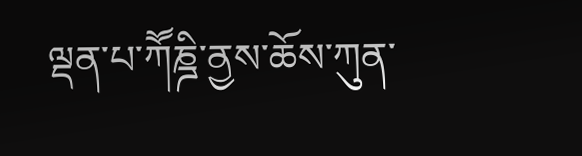ལྡན་པ་ཀཽཎྜི་ནྱས་ཆོས་ཀུན་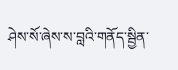ཤེས་སོ་ཞེས་ས་བླའི་གནོད་སྦྱིན་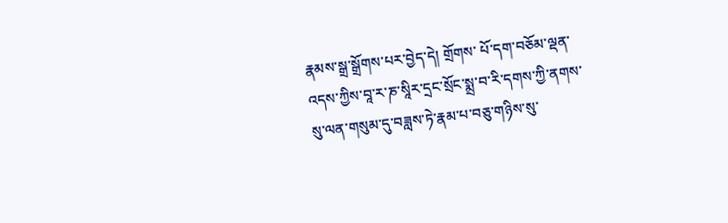རྣམས་སྒྲ་སྒྲོགས་པར་བྱེད་དེ། གྲོགས་ པོ་དག་བཅོམ་ལྡན་འདས་ཀྱིས་བཱ་ར་ཎ་སཱིར་དྲང་སྲོང་སྨྲ་བ་རི་དགས་ཀྱི་ནགས་སུ་ལན་གསུམ་དུ་བཟླས་ཏེ་རྣམ་པ་བཅུ་གཉིས་སུ་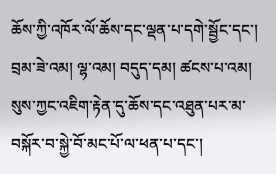ཆོས་ཀྱི་འཁོར་ལོ་ཆོས་དང་ལྡན་པ་དགེ་སྦྱོང་དང་། བྲམ་ཟེ་འམ། ལྷ་འམ། བདུད་དམ། ཚངས་པ་འམ། སུས་ཀྱང་འཇིག་རྟེན་དུ་ཆོས་དང་འཐུན་པར་མ་བསྐོར་བ་སྐྱེ་བོ་མང་པོ་ལ་ཕན་པ་དང་།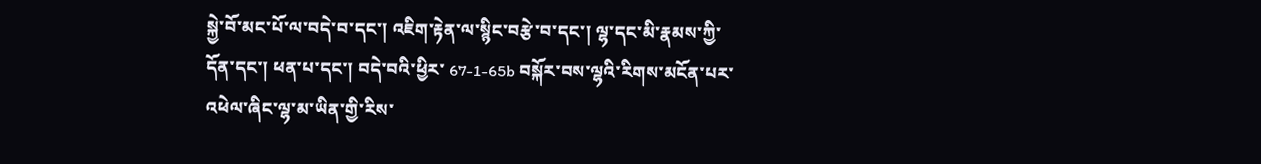སྐྱེ་བོ་མང་པོ་ལ་བདེ་བ་དང་། འཇིག་རྟེན་ལ་སྙིང་བརྩེ་བ་དང་། ལྷ་དང་མི་རྣམས་ཀྱི་དོན་དང་། ཕན་པ་དང་། བདེ་བའི་ཕྱིར་ 67-1-65b བསྐོར་བས་ལྷའི་རིགས་མངོན་པར་འཕེལ་ཞིང་ལྷ་མ་ཡིན་གྱི་རིས་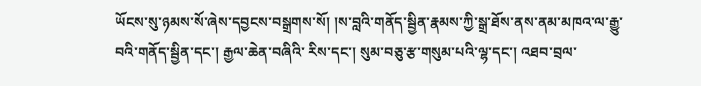ཡོངས་སུ་ཉམས་སོ་ཞེས་དབྱངས་བསྒྲགས་སོ། །ས་བླའི་གནོད་སྦྱིན་རྣམས་ཀྱི་སྒྲ་ཐོས་ནས་ནམ་མཁའ་ལ་རྒྱུ་བའི་གནོད་སྦྱིན་དང་། རྒྱལ་ཆེན་བཞིའི་ རིས་དང་། སུམ་བཅུ་རྩ་གསུམ་པའི་ལྷ་དང་། འཐབ་བྲལ་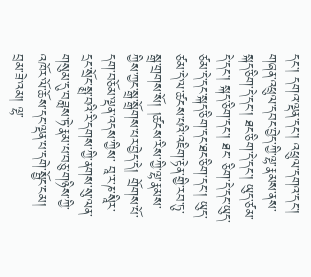དང་། དགའ་ལྡན་དང་། འཕྲུལ་དགའ་དང་། གཞན་འཕྲུལ་དབང་བྱེད་ཀྱི་ལྷ་རྣམས་ནས་སྐད་ཅིག་དེ་དང་། ཐང་ཅིག་དེ་དང་། ཡུད་ཙམ་དེ་དང་། སྐད་ཅིག་དང་། ཐང་ ཅིག་དེ་དང་ཡུད་ཙམ་དེ་དང་སྐད་ཅིག་དང་ཐང་ཅིག་དང་། ཡུད་ཙམ་དེ་ལ་ཚངས་པའི་འཇིག་རྟེན་གྱི་རབ་ཏུ་སྒྲ་གྲགས་སོ། །ཚངས་རིས་ཀྱི་ལྷ་རྣམས་ཀྱིས་ཀྱང་སྒྲ་སྒྲོགས་པར་བྱེད་དེ། གྲོགས་པོ་དག་བཅོམ་ལྡན་འདས་ཀྱིས་ བཱ་ར་ཎ་སཱིར་དྲང་སྲོང་སྨྲ་བའི་རི་དགས་ཀྱི་ནགས་སུ་ལན་གསུམ་དུ་བཟླས་ཏེ་རྣམ་པ་བཅུ་གཉིས་ཀྱི་འཁོར་ལོ་ཆོས་དང་ལྡན་པ་དགེ་སྦྱོང་ངམ། བྲམ་ཟེ་འམ། ལྷ་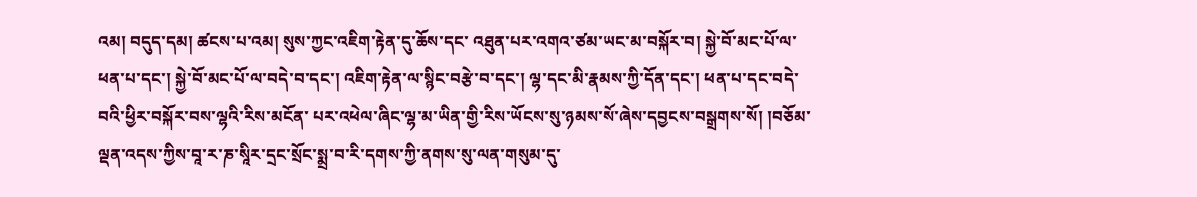འམ། བདུད་དམ། ཚངས་པ་འམ། སུས་ཀྱང་འཇིག་རྟེན་དུ་ཆོས་དང་ འཐུན་པར་འགའ་ཙམ་ཡང་མ་བསྐོར་བ། སྐྱེ་བོ་མང་པོ་ལ་ཕན་པ་དང་། སྐྱེ་བོ་མང་པོ་ལ་བདེ་བ་དང་། འཇིག་རྟེན་ལ་སྙིང་བརྩེ་བ་དང་། ལྷ་དང་མི་རྣམས་ཀྱི་དོན་དང་། ཕན་པ་དང་བདེ་བའི་ཕྱིར་བསྐོར་བས་ལྷའི་རིས་མངོན་ པར་འཕེལ་ཞིང་ལྷ་མ་ཡིན་གྱི་རིས་ཡོངས་སུ་ཉམས་སོ་ཞེས་དབྱངས་བསྒྲགས་སོ། །བཅོམ་ལྡན་འདས་ཀྱིས་བཱ་ར་ཎ་སཱིར་དྲང་སྲོང་སྨྲ་བ་རི་དགས་ཀྱི་ནགས་སུ་ལན་གསུམ་དུ་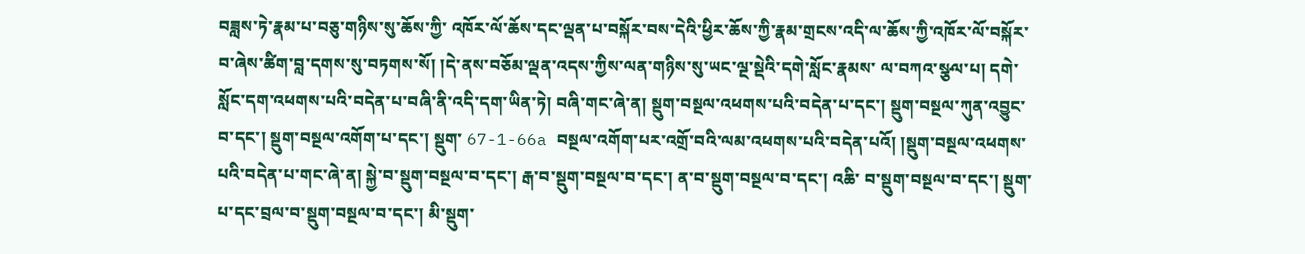བཟླས་ཏེ་རྣམ་པ་བཅུ་གཉིས་སུ་ཆོས་ཀྱི་ འཁོར་ལོ་ཆོས་དང་ལྡན་པ་བསྐོར་བས་དེའི་ཕྱིར་ཆོས་ཀྱི་རྣམ་གྲངས་འདི་ལ་ཆོས་ཀྱི་འཁོར་ལོ་བསྐོར་བ་ཞེས་ཚིག་བླ་དགས་སུ་བཏགས་སོ། །དེ་ནས་བཅོམ་ལྡན་འདས་ཀྱིས་ལན་གཉིས་སུ་ཡང་ལྔ་སྡེའི་དགེ་སློང་རྣམས་ ལ་བཀའ་སྩལ་པ། དགེ་སློང་དག་འཕགས་པའི་བདེན་པ་བཞི་ནི་འདི་དག་ཡིན་ཏེ། བཞི་གང་ཞེ་ན། སྡུག་བསྔལ་འཕགས་པའི་བདེན་པ་དང་། སྡུག་བསྔལ་ཀུན་འབྱུང་བ་དང་། སྡུག་བསྔལ་འགོག་པ་དང་། སྡུག་ 67-1-66a བསྔལ་འགོག་པར་འགྲོ་བའི་ལམ་འཕགས་པའི་བདེན་པའོ། །སྡུག་བསྔལ་འཕགས་པའི་བདེན་པ་གང་ཞེ་ན། སྐྱེ་བ་སྡུག་བསྔལ་བ་དང་། རྒ་བ་སྡུག་བསྔལ་བ་དང་། ན་བ་སྡུག་བསྔལ་བ་དང་། འཆི་ བ་སྡུག་བསྔལ་བ་དང་། སྡུག་པ་དང་བྲལ་བ་སྡུག་བསྔལ་བ་དང་། མི་སྡུག་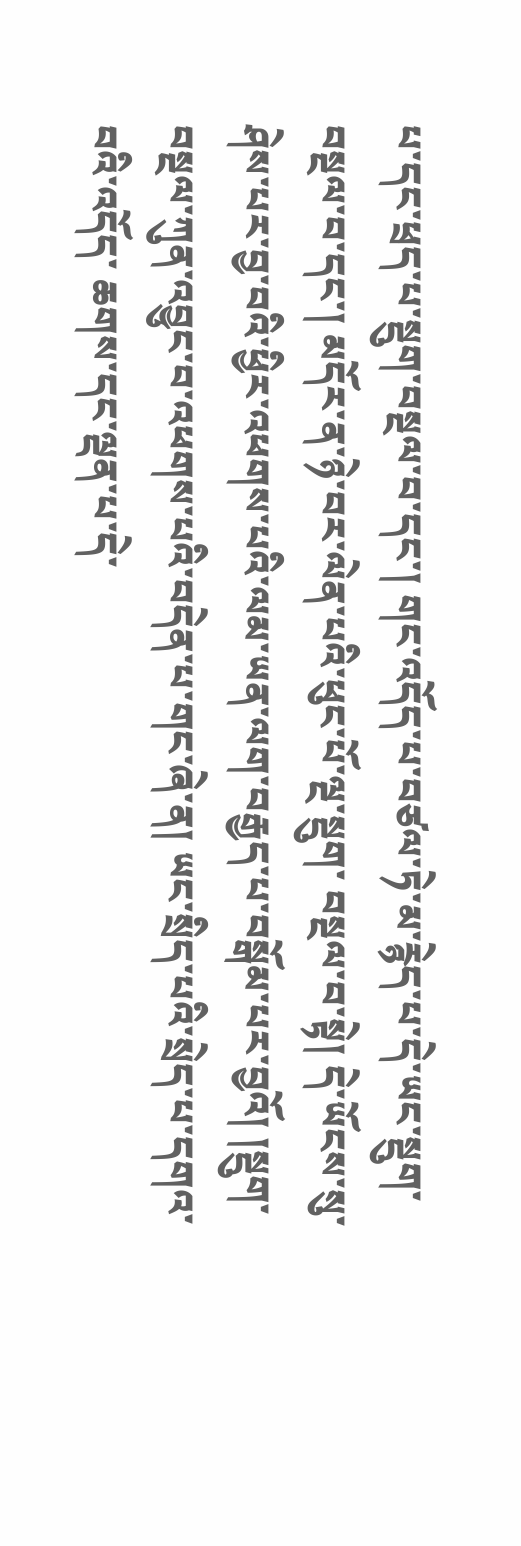པ་དང་ཕྲད་པ་སྡུག་བསྔལ་བ་དང་། གང་འདོད་པ་བཙལ་ཏེ་མ་རྙེད་པ་དེ་ཡང་སྡུག་བསྔལ་བ་དང་། མདོར་ན་ཉེ་བར་ལེན་པའི་ཕུང་པོ་ལྔ་སྡུག་ བསྔལ་བ་སྟེ། དེ་ཡོངས་སུ་ཤེས་པར་བྱ་བའི་ཕྱིར་འཕགས་པའི་ལམ་ཡན་ལག་བརྒྱད་པ་བསྒོམ་པར་བྱའོ། །སྡུག་བསྔལ་ཀུན་འབྱུང་བ་འཕགས་པའི་བདེན་པ་གང་ཞེ་ན། ཡང་སྲིད་པའི་སྲེད་པ་དགའ་བའི་འདོད་ ཆགས་དང་ལྡན་པ་དེ་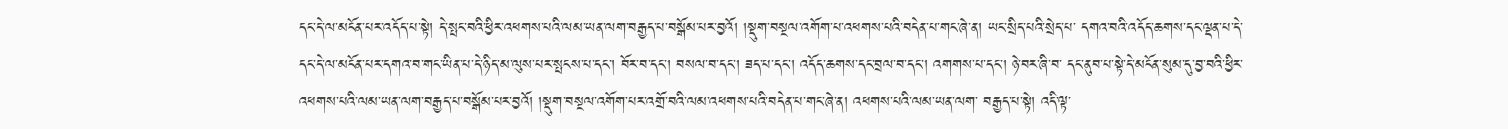དང་དེ་ལ་མངོན་པར་འདོད་པ་སྟེ། དེ་སྤང་བའི་ཕྱིར་འཕགས་པའི་ལམ་ཡན་ལག་བརྒྱད་པ་བསྒོམ་པར་བྱའོ། །སྡུག་བསྔལ་འགོག་པ་འཕགས་པའི་བདེན་པ་གང་ཞེ་ན། ཡང་སྲིད་པའི་སྲེད་པ་ དགའ་བའི་འདོད་ཆགས་དང་ལྡན་པ་དེ་དང་དེ་ལ་མངོན་པར་དགའ་བ་གང་ཡིན་པ་དེ་ཉིད་མ་ལུས་པར་སྤངས་པ་དང་། བོར་བ་དང་། བསལ་བ་དང་། ཟད་པ་དང་། འདོད་ཆགས་དང་བྲལ་བ་དང་། འགགས་པ་དང་། ཉེ་བར་ཞི་བ་ དང་ནུབ་པ་སྟེ་དེ་མངོན་སུམ་དུ་བྱ་བའི་ཕྱིར་འཕགས་པའི་ལམ་ཡན་ལག་བརྒྱད་པ་བསྒོམ་པར་བྱའོ། །སྡུག་བསྔལ་འགོག་པར་འགྲོ་བའི་ལམ་འཕགས་པའི་བདེན་པ་གང་ཞེ་ན། འཕགས་པའི་ལམ་ཡན་ལག་ བརྒྱད་པ་སྟེ། འདི་ལྟ་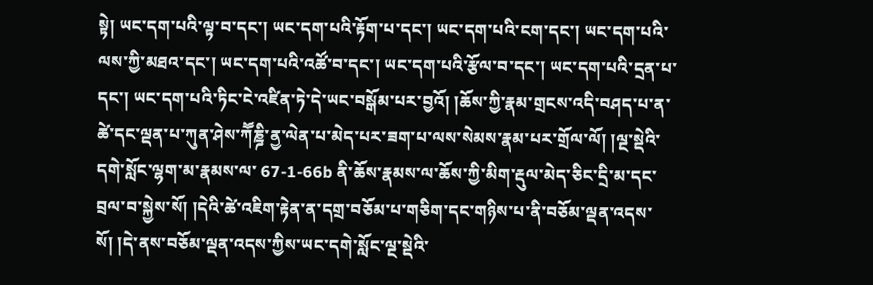སྟེ། ཡང་དག་པའི་ལྟ་བ་དང་། ཡང་དག་པའི་རྟོག་པ་དང་། ཡང་དག་པའི་ངག་དང་། ཡང་དག་པའི་ལས་ཀྱི་མཐའ་དང་། ཡང་དག་པའི་འཚོ་བ་དང་། ཡང་དག་པའི་རྩོལ་བ་དང་། ཡང་དག་པའི་དྲན་པ་དང་། ཡང་དག་པའི་ཏིང་ངེ་འཛིན་ཏེ་དེ་ཡང་བསྒོམ་པར་བྱའོ། །ཆོས་ཀྱི་རྣམ་གྲངས་འདི་བཤད་པ་ན་ཚེ་དང་ལྡན་པ་ཀུན་ཤེས་ཀཽཎྜི་ནྱ་ལེན་པ་མེད་པར་ཟག་པ་ལས་སེམས་རྣམ་པར་གྲོལ་ལོ། །ལྔ་སྡེའི་དགེ་སློང་ལྷག་མ་རྣམས་ལ་ 67-1-66b ནི་ཆོས་རྣམས་ལ་ཆོས་ཀྱི་མིག་རྡུལ་མེད་ཅིང་དྲི་མ་དང་བྲལ་བ་སྐྱེས་སོ། །དེའི་ཚེ་འཇིག་རྟེན་ན་དགྲ་བཅོམ་པ་གཅིག་དང་གཉིས་པ་ནི་བཅོམ་ལྡན་འདས་སོ། །དེ་ནས་བཅོམ་ལྡན་འདས་ཀྱིས་ཡང་དགེ་སློང་ལྔ་སྡེའི་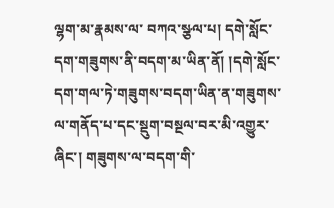ལྷག་མ་རྣམས་ལ་ བཀའ་སྩལ་པ། དགེ་སློང་དག་གཟུགས་ནི་བདག་མ་ཡིན་ནོ། །དགེ་སློང་དག་གལ་ཏེ་གཟུགས་བདག་ཡིན་ན་གཟུགས་ལ་གནོད་པ་དང་སྡུག་བསྔལ་བར་མི་འགྱུར་ཞིང་། གཟུགས་ལ་བདག་གི་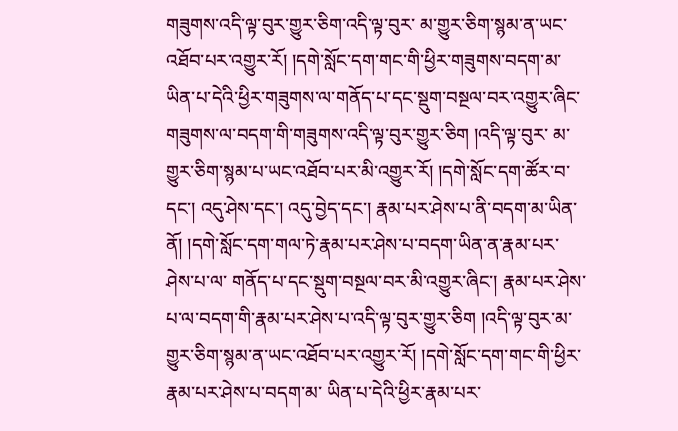གཟུགས་འདི་ལྟ་བུར་གྱུར་ཅིག་འདི་ལྟ་བུར་ མ་གྱུར་ཅིག་སྙམ་ན་ཡང་འཐོབ་པར་འགྱུར་རོ། །དགེ་སློང་དག་གང་གི་ཕྱིར་གཟུགས་བདག་མ་ཡིན་པ་དེའི་ཕྱིར་གཟུགས་ལ་གནོད་པ་དང་སྡུག་བསྔལ་བར་འགྱུར་ཞིང་གཟུགས་ལ་བདག་གི་གཟུགས་འདི་ལྟ་བུར་གྱུར་ཅིག །འདི་ལྟ་བུར་ མ་གྱུར་ཅིག་སྙམ་པ་ཡང་འཐོབ་པར་མི་འགྱུར་རོ། །དགེ་སློང་དག་ཚོར་བ་དང་། འདུ་ཤེས་དང་། འདུ་བྱེད་དང་། རྣམ་པར་ཤེས་པ་ནི་བདག་མ་ཡིན་ནོ། །དགེ་སློང་དག་གལ་ཏེ་རྣམ་པར་ཤེས་པ་བདག་ཡིན་ན་རྣམ་པར་ཤེས་པ་ལ་ གནོད་པ་དང་སྡུག་བསྔལ་བར་མི་འགྱུར་ཞིང་། རྣམ་པར་ཤེས་པ་ལ་བདག་གི་རྣམ་པར་ཤེས་པ་འདི་ལྟ་བུར་གྱུར་ཅིག །འདི་ལྟ་བུར་མ་གྱུར་ཅིག་སྙམ་ན་ཡང་འཐོབ་པར་འགྱུར་རོ། །དགེ་སློང་དག་གང་གི་ཕྱིར་རྣམ་པར་ཤེས་པ་བདག་མ་ ཡིན་པ་དེའི་ཕྱིར་རྣམ་པར་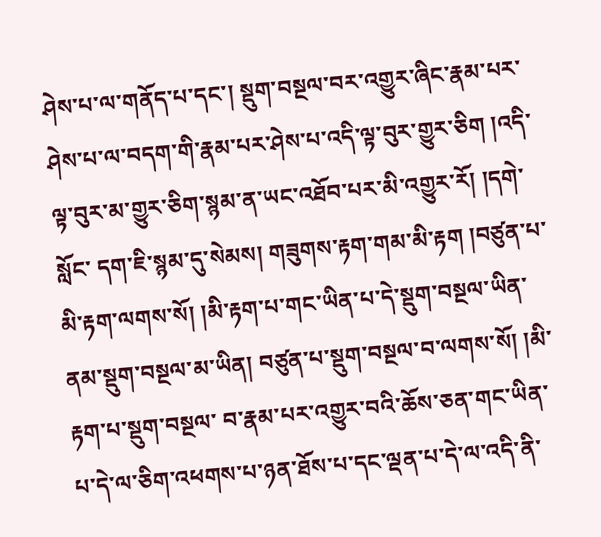ཤེས་པ་ལ་གནོད་པ་དང་། སྡུག་བསྔལ་བར་འགྱུར་ཞིང་རྣམ་པར་ཤེས་པ་ལ་བདག་གི་རྣམ་པར་ཤེས་པ་འདི་ལྟ་བུར་གྱུར་ཅིག །འདི་ལྟ་བུར་མ་གྱུར་ཅིག་སྙམ་ན་ཡང་འཐོབ་པར་མི་འགྱུར་རོ། །དགེ་སློང་ དག་ཇི་སྙམ་དུ་སེམས། གཟུགས་རྟག་གམ་མི་རྟག །བཙུན་པ་མི་རྟག་ལགས་སོ། །མི་རྟག་པ་གང་ཡིན་པ་དེ་སྡུག་བསྔལ་ཡིན་ནམ་སྡུག་བསྔལ་མ་ཡིན། བཙུན་པ་སྡུག་བསྔལ་བ་ལགས་སོ། །མི་རྟག་པ་སྡུག་བསྔལ་ བ་རྣམ་པར་འགྱུར་བའི་ཆོས་ཅན་གང་ཡིན་པ་དེ་ལ་ཅིག་འཕགས་པ་ཉན་ཐོས་པ་དང་ལྡན་པ་དེ་ལ་འདི་ནི་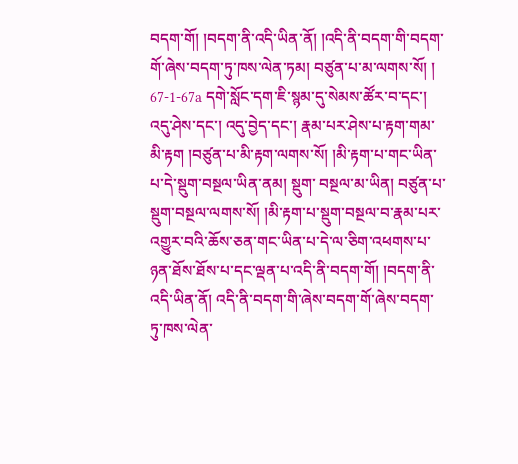བདག་གོ། །བདག་ནི་འདི་ཡིན་ནོ། །འདི་ནི་བདག་གི་བདག་གོ་ཞེས་བདག་ཏུ་ཁས་ལེན་ཏམ། བཙུན་པ་མ་ལགས་སོ། ། 67-1-67a དགེ་སློང་དག་ཇི་སྙམ་དུ་སེམས་ཚོར་བ་དང་། འདུ་ཤེས་དང་། འདུ་བྱེད་དང་། རྣམ་པར་ཤེས་པ་རྟག་གམ་མི་རྟག །བཙུན་པ་མི་རྟག་ལགས་སོ། །མི་རྟག་པ་གང་ཡིན་པ་དེ་སྡུག་བསྔལ་ཡིན་ནམ། སྡུག་ བསྔལ་མ་ཡིན། བཙུན་པ་སྡུག་བསྔལ་ལགས་སོ། །མི་རྟག་པ་སྡུག་བསྔལ་བ་རྣམ་པར་འགྱུར་བའི་ཆོས་ཅན་གང་ཡིན་པ་དེ་ལ་ཅིག་འཕགས་པ་ཉན་ཐོས་ཐོས་པ་དང་ལྡན་པ་འདི་ནི་བདག་གོ། །བདག་ནི་འདི་ཡིན་ནོ། འདི་ནི་བདག་གི་ཞེས་བདག་གོ་ཞེས་བདག་ཏུ་ཁས་ལེན་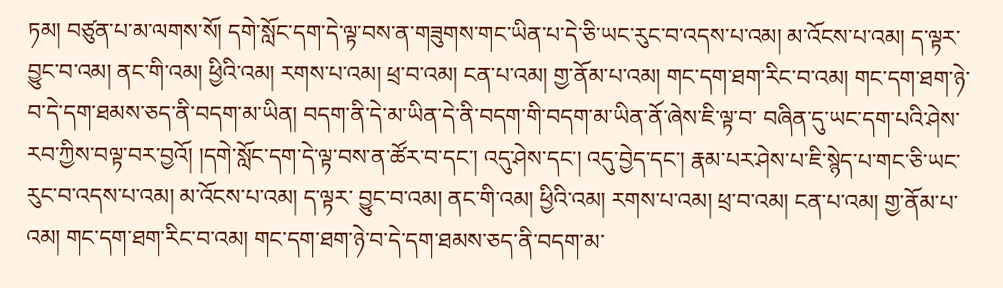ཏམ། བཙུན་པ་མ་ལགས་སོ། དགེ་སློང་དག་དེ་ལྟ་བས་ན་གཟུགས་གང་ཡིན་པ་དེ་ཅི་ཡང་རུང་བ་འདས་པ་འམ། མ་འོངས་པ་འམ། ད་ལྟར་བྱུང་བ་འམ། ནང་གི་འམ། ཕྱིའི་འམ། རགས་པ་འམ། ཕྲ་བ་འམ། ངན་པ་འམ། གྱ་ནོམ་པ་འམ། གང་དག་ཐག་རིང་བ་འམ། གང་དག་ཐག་ཉེ་བ་དེ་དག་ཐམས་ཅད་ནི་བདག་མ་ཡིན། བདག་ནི་དེ་མ་ཡིན་དེ་ནི་བདག་གི་བདག་མ་ཡིན་ནོ་ཞེས་ཇི་ལྟ་བ་ བཞིན་དུ་ཡང་དག་པའི་ཤེས་རབ་ཀྱིས་བལྟ་བར་བྱའོ། །དགེ་སློང་དག་དེ་ལྟ་བས་ན་ཚོར་བ་དང་། འདུ་ཤེས་དང་། འདུ་བྱེད་དང་། རྣམ་པར་ཤེས་པ་ཇི་སྙེད་པ་གང་ཅི་ཡང་རུང་བ་འདས་པ་འམ། མ་འོངས་པ་འམ། ད་ལྟར་ བྱུང་བ་འམ། ནང་གི་འམ། ཕྱིའི་འམ། རགས་པ་འམ། ཕྲ་བ་འམ། ངན་པ་འམ། གྱ་ནོམ་པ་འམ། གང་དག་ཐག་རིང་བ་འམ། གང་དག་ཐག་ཉེ་བ་དེ་དག་ཐམས་ཅད་ནི་བདག་མ་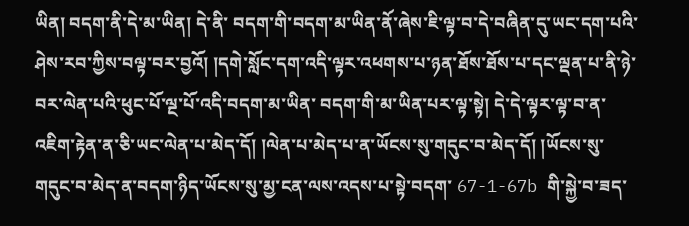ཡིན། བདག་ནི་དེ་མ་ཡིན། དེ་ནི་ བདག་གི་བདག་མ་ཡིན་ནོ་ཞེས་ཇི་ལྟ་བ་དེ་བཞིན་དུ་ཡང་དག་པའི་ཤེས་རབ་ཀྱིས་བལྟ་བར་བྱའོ། །དགེ་སློང་དག་འདི་ལྟར་འཕགས་པ་ཉན་ཐོས་ཐོས་པ་དང་ལྡན་པ་ནི་ཉེ་བར་ལེན་པའི་ཕུང་པོ་ལྔ་པོ་འདི་བདག་མ་ཡིན་ བདག་གི་མ་ཡིན་པར་ལྟ་སྟེ། དེ་དེ་ལྟར་ལྟ་བ་ན་འཇིག་རྟེན་ན་ཅི་ཡང་ལེན་པ་མེད་དོ། །ལེན་པ་མེད་པ་ན་ཡོངས་སུ་གདུང་བ་མེད་དོ། །ཡོངས་སུ་གདུང་བ་མེད་ན་བདག་ཉིད་ཡོངས་སུ་མྱ་ངན་ལས་འདས་པ་སྟེ་བདག་ 67-1-67b གི་སྐྱེ་བ་ཟད་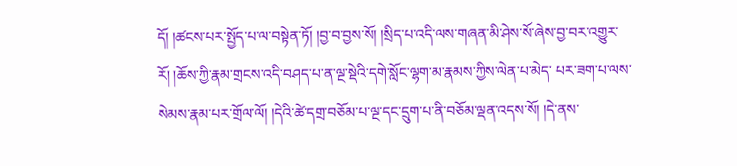དོ། །ཚངས་པར་སྤྱོད་པ་ལ་བསྟེན་ཏོ། །བྱ་བ་བྱས་སོ། །སྲིད་པ་འདི་ལས་གཞན་མི་ཤེས་སོ་ཞེས་བྱ་བར་འགྱུར་རོ། །ཆོས་ཀྱི་རྣམ་གྲངས་འདི་བཤད་པ་ན་ལྔ་སྡེའི་དགེ་སློང་ལྷག་མ་རྣམས་ཀྱིས་ལེན་པ་མེད་ པར་ཟག་པ་ལས་སེམས་རྣམ་པར་གྲོལ་ལོ། །དེའི་ཚེ་དགྲ་བཅོམ་པ་ལྔ་དང་དྲུག་པ་ནི་བཅོམ་ལྡན་འདས་སོ། །དེ་ནས་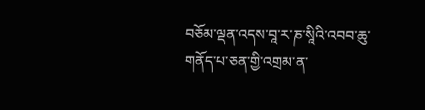བཅོམ་ལྡན་འདས་བཱ་ར་ཎ་སཱིའི་འབབ་ཆུ་གནོད་པ་ཅན་གྱི་འགྲམ་ན་